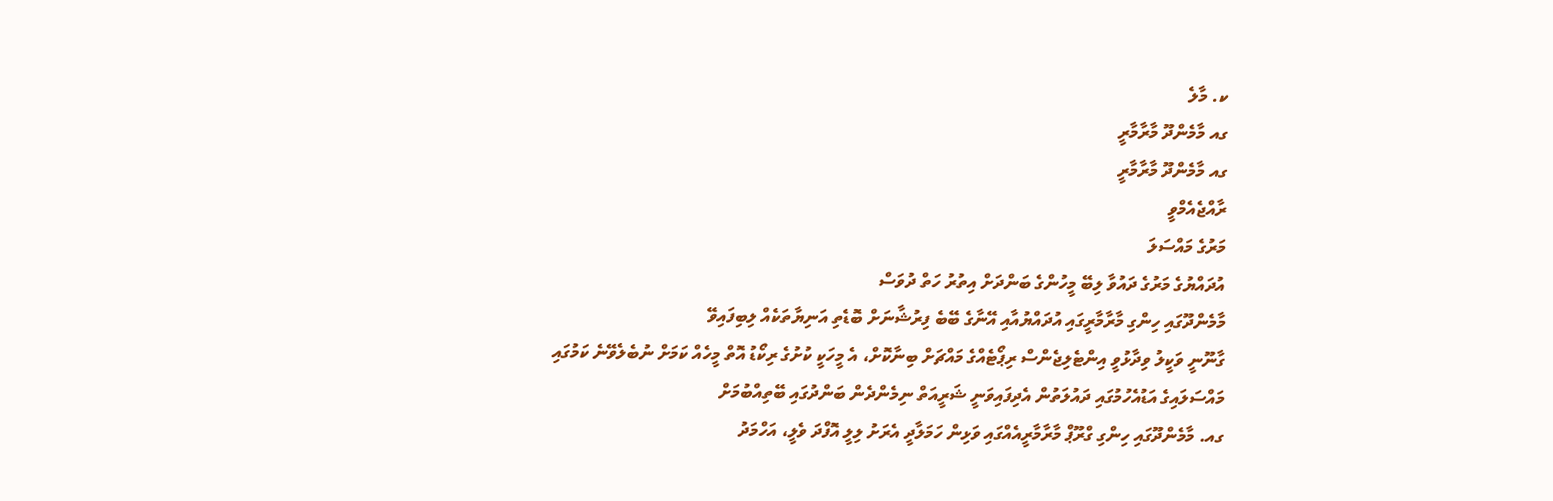ކ. މާލެ
ގއ މާމެންދޫ މާރާމާރީ
ގއ މާމެންދޫ މާރާމާރީ
ރާއްޖެއެމްވީ
މަރުގެ މައްސަލަ
އުދައްޔުގެ މަރުގެ ދައުވާ ލިބޭ މީހުންގެ ބަންދަށް އިތުރު ހަތް ދުވަސް
މާމެންދޫގައި ހިންގި މާރާމާރީގައި އުދައްޔުއާއި އޭނާގެ ބޭބެ ފިރުޝާނަށް ބޮޑެތި އަނިޔާތަކެއް ލިބިފައިވޭ
ގާނޫނީ ވަކީލު ވިދާޅުވީ އިންޓެލިޖެންސް ރިޕޯޓެއްގެ މައްޗަށް ބިނާކޮށް، އެ މީހަކީ ކުށުގެ ރިކޯޑު އޮތް މީހެއް ކަމަށް ނުބެލެވޭނެ ކަމުގައި
މައްސަލައިގެ އަޑުއެހުމުގައި ދައުލަތުން އެދިފައިވަނީ ޝަރީއަތް ނިމެންދެން ބަންދުގައި ބޭތިއްބުމަށް
ގއ. މާމެންދޫގައި ހިންގި ގްރޫޕް މާރާމާރީއެއްގައި ވަޅިން ހަމަލާދީ އެރަށު ލިލީ އޮފްދަ ވެލީ، އަހްމަދު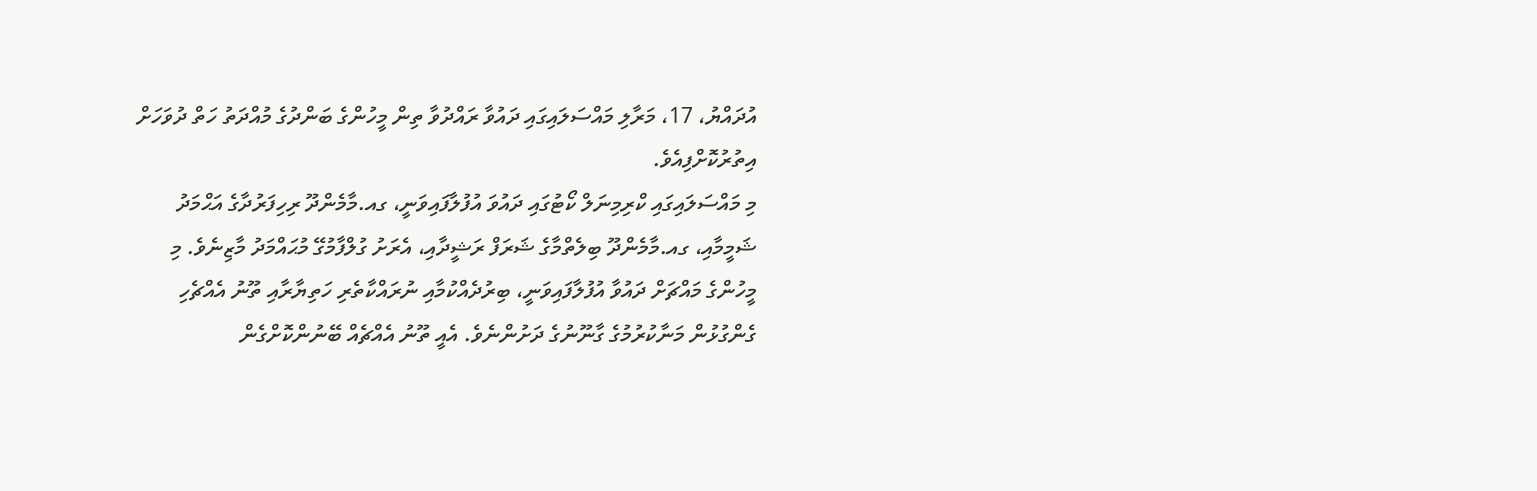އުދައްޔު، 17، މަރާލި މައްސަލައިގައި ދައުވާ ރައްދުވާ ތިން މީހުންގެ ބަންދުގެ މުއްދަތު ހަތް ދުވަހަށް އިތުރުކޮށްފިއެވެ.
މި މައްސަލައިގައި ކްރިމިނަލް ކޯޓުގައި ދައުވަ އުފުލާފައިވަނީ، ގއ.މާމެންދޫ ރިހިފަރުދާގެ އަޙްމަދު ޝަމީމާއި، ގއ.މާމެންދޫ ބިލެތްމާގެ ޝަރަފް ރަޝީދާއި، އެރަށު ގުލްފާމުގޭ މުޙައްމަދު މާޒިނެވެ. މި މީހުންގެ މައްޗަށް ދައުވާ އުފުލާފައިވަނީ، ބިރުދެއްކުމާއި ނުރައްކާތެރި ހަތިޔާރާއި ތޫނު އެއްޗެހި ގެންގުޅުން މަނާކުރުމުގެ ގާނޫނުގެ ދަށުންނެވެ. އެއީ ތޫނު އެއްޗެއް ބޭނުންކޮށްގެން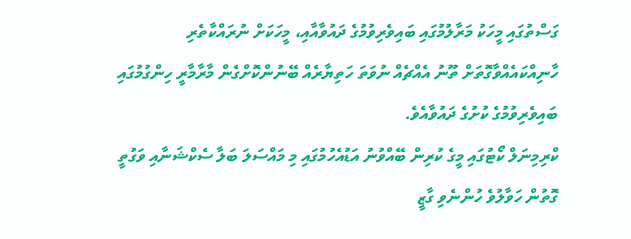ގަސްތުގައި މީހަކު މަރާލުމުގައި ބައިވެރިވުމުގެ ދައުވާއާއި، މީހަކަށް ނުރައްކާތެރި ހާނިއްކައެއްވާގޮތަށް ތޫނު އެއްޗެއް ނުވަތަ ހަތިޔާރެއް ބޭނުންކޮށްގެން މާރާމާރީ ހިންގުމުގައި ބައިވެރިވުމުގެ ކުށުގެ ދައުވާއެވެ.
ކްރިމިނަލް ކޯޓުގައި މީގެ ކުރިން ބޭއްވުނު އަޑުއެހުމުގައި މި މައްސަލަ ބަލާ ސެކްޝަނާއި ވަގުތީ ގޮތުން ހަވާލުވެ ހުންނެވި ގާޒީ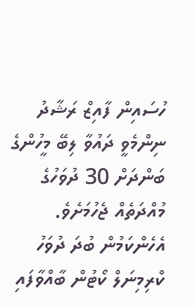ހުސައިން ފާއިޒް ރަޝާދު ނިންމެވީ ދައުވާ ލިބޭ މީހުންގެ ބަންދަށް 30 ދުވަހުގެ މުއްދަތެއް ޖެހުމަށެވެ.
އެހެންކަމުން ބުދަ ދުވަހު ކްރިމިނަލް ކޯޓުން ބާއްވާފައި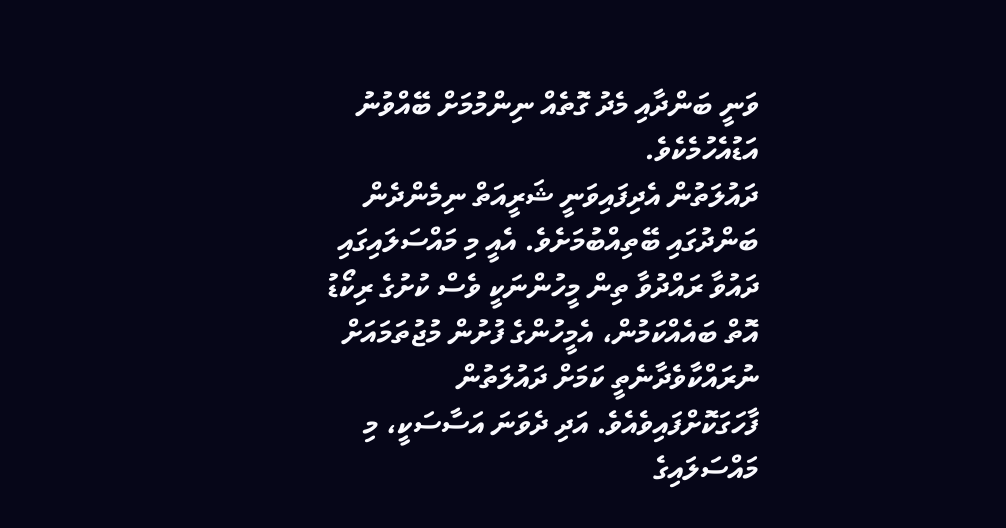ވަނީ ބަންދާއި މެދު ގޮތެއް ނިންމުމަށް ބޭއްވުނު އަޑުއެހުމެކެވެ.
ދައުލަތުން އެދިފައިވަނީ ޝަރީއަތް ނިމެންދެން ބަންދުގައި ބޭތިއްބުމަށެވެ. އެއީ މި މައްސަލައިގައި ދައުވާ ރައްދުވާ ތިން މީހުންނަކީ ވެސް ކުށުގެ ރިކޯޑު އޮތް ބައެއްކަމުން، އެމީހުންގެ ފުށުން މުޖުތަމައަށް ނުރައްކާވެދާނެތީ ކަމަށް ދައުލަތުން ފާހަގަކޮށްފައިވެއެވެ. އަދި ދެވަނަ އަސާސަކީ، މި މައްސަލައިގެ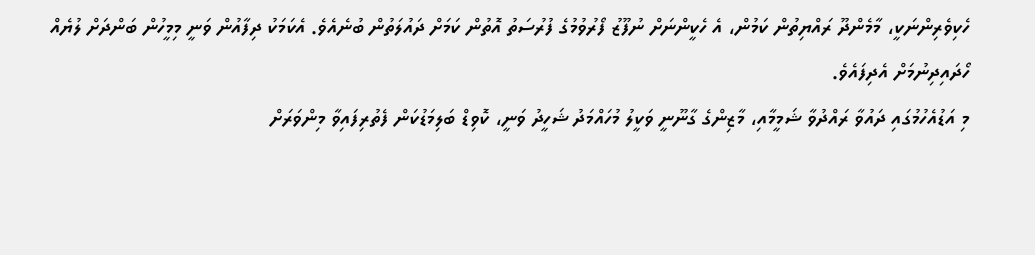ހެކިވެރިންނަކީ، މާމެންދޫ ރައްޔިތުން ކަމުން، އެ ހެކީންނަށް ނުފޫޒު ފޯރުވުމުގެ ފުރުސަތު އޮތުން ކަމަށް ދައުލަތުން ބުނެއެވެ. އެކަމަކު ދިފާއުން ވަނީ މިމީހުން ބަންދަށް ލުޔެއް ހޯދައިދިނުމަށް އެދިފައެވެ.
މި އަޑުއެހުމުގައި ދައުވާ ރައްދުވާ ޝަމީމާއި، މާޒިންގެ ގާނޫނީ ވަކީލު މުހައްމަދު ޝަހީދު ވަނީ، ކޮވިޑް ބަލިމަޑުކަން ފެތުރިފައިވާ މިންވަރަށް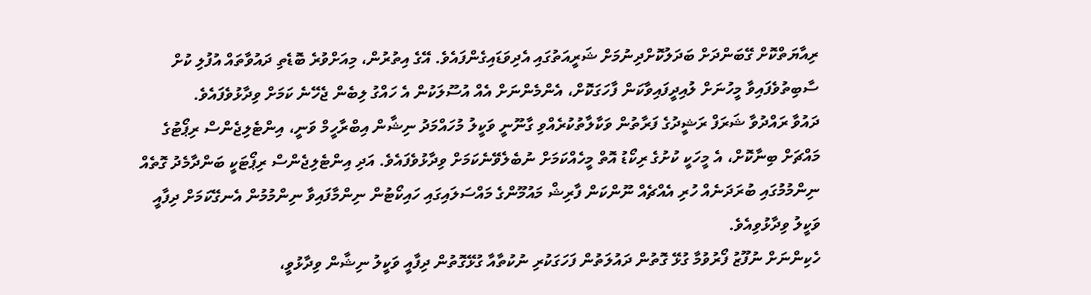ރިއާޔަތްކޮށް ގޭބަންދަށް ބަދަލުކޮށްދިނުމަށް ޝަރީއަތުގައި އެދިވަޑައިގެންފައެވެ. އޭގެ އިތުރުން، މިއަށްވުރެ ބޮޑެތި ދައުވާތައް އުފުލި ކުށް ސާބިތުވެފައިވާ މީހުނަށް ލުއިދީފައިވާކަން ފާހަގަކޮށް، އެންމެންނަށް އެއް އުސޫލަކުން އެ ހައްގު ލިބެން ޖެހޭނެ ކަމަށް ވިދާޅުވެފައެވެ.
ދައުވާ ރައްދުވާ ޝަރަފް ރަޝީދުގެ ފަރާތުން ވަކާލާތުކުރެއްވި ގާނޫނީ ވަކީލު މުހައްމަދު ނިޝާން އިބްރާހީމް ވަނީ، އިންޓެލިޖެންސް ރިޕޯޓުގެ މައްޗަށް ބިނާކޮށް، އެ މީހަކީ ކުށުގެ ރިކޯޑު އޮތް މީހެއްކަމަށް ނުބެލެވޭނެކަމަށް ވިދާޅުވެފައެވެ. އަދި އިންޓެލިޖެންސް ރިޕޯޓަކީ ބަންދާމެދު ގޮތެއް ނިންމުމުގައި ބުރަދަނެއް ހުރި އެއްޗެއް ނޫންކަން ފާރިޝް މައުމޫންގެ މައްސަލައިގައި ހައިކޯޓުން ނިންމާފައިވާ ނިންމުމުން އެނގޭކަމަށް ދިފާއީ ވަކީލު ވިދާޅުވިއެވެ.
ހެކިންނަށް ނުފޫޒު ފޯރުވުމާ ގުޅޭ ގޮތުން ދައުލަތުން ފަހަގަކުރި ނުކުތާއާ ގުޅޭގޮތުން ދިފާއީ ވަކީލު ނިޝާން ވިދާޅުވީ،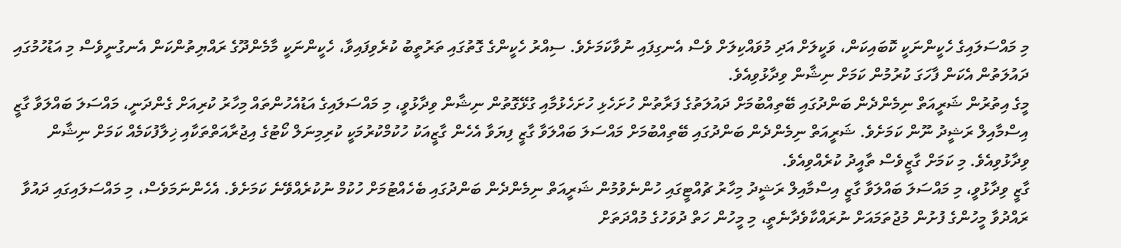މި މައްސަލައިގެ ހެކީންނަކީ ކޮބައިކަން، ވަކީލަށް އަދި މުވައްކިލަށް ވެސް އެނގިފައި ނުވާކަމަށެވެ. ސިއްރު ހެކީންގެ ގޮތުގައި ތަރުތީބު ކުރެވިފައިވާ، ހެކީންނަކީ މާމެންދޫގެ ރައްޔިތުންކަން އެނގުނީވެސް މި އަޑުހުމުގައި ދައުލަތުން އެކަން ފާހަގަ ކުރުމުން ކަމަށް ނިޝާން ވިދާޅުވިއެވެ.
މީގެ އިތުރުން ޝަރީއަތް ނިމެންދެން ބަންދުގައި ބޭތިއްބުމަށް ދައުލަތުގެ ފަރާތުން ހުށަހެޅި ހުށަހެޅުމާއި ގުޅޭގޮތުން ނިޝާން ވިދާޅުވީ، މި މައްސަލައިގެ އަޑުއެހުންތައް މިހާރު ކުރިއަށް ގެންދަނީ، މައްސަލަ ބައްލަވާ ގާޒީ އިސްމާއިލް ރަޝީދު ނޫން ކަމަށެވެ. ޝަރީއަތް ނިމެންދެން ބަންދުގައި ބޭތިއްބުމަށް މައްސަލަ ބައްލަވާ ގާޒީ ފިޔަވާ އެހެން ގާޒީއަކު ހުކުމްކުރުމަކީ ކުރިމިނަލް ކޯޓުގެ އިޖުރާއަތްތަކާއި ޚިލާފުކަމެއް ކަމަށް ނިޝާން ވިދާޅުވިއެވެ. މި ކަމަށް ގާޒީވެސް ތާއީދު ކުރެއްވިއެވެ.
ގާޒީ ވިދާޅުވީ، މި މައްސަލަ ބައްލަވާ ގާޒީ އިސްމާއިލް ރަޝީދު މިހާރު ޗުއްޓީގައި ހުންނެވުމުން ޝަރީއަތް ނިމެންދެން ބަންދުގައި ބެހެއްޓުމަށް ހުކުމް ނުކުރެއްވޭނެ ކަމަށެވެ. އެހެންނަމަވެސް، މި މައްސަލައިގައި ދައުވާ ރައްދުވާ މީހުންގެ ފުށުން މުޖުތަމައަށް ނުރައްކާވެދާނެތީ، މި މީހުން ހަތް ދުވަހުގެ މުއްދަތަށް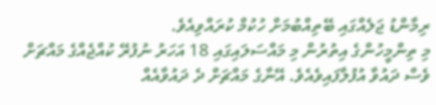ރިމާންޑު ޖަލެއްގައި ބޭތިއްބުމަށް ހުކުމް ކުރައްވިއެވެ.
މި ތިންމީހުންގެ އިތުރުން މި މައްސަލައިގައި 18 އަހަރު ނުފުރޭ ކުއްޖެއްގެ މައްޗަށް ވެސް ދައުވާ އުފުލާފައިވެއެވެ. އޭނާގެ މައްޗަށް ދެ ދައުވާއެއް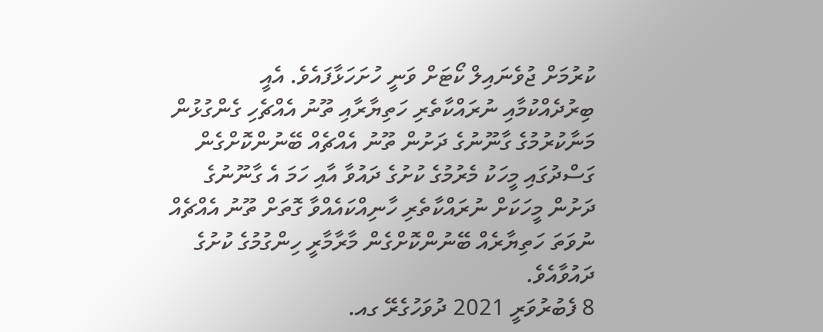ކުރުމަށް ޖުވެނައިލް ކޯޓަށް ވަނީ ހުށަހަޅާފައެވެ. އެއީ ބިރުދެއްކުމާއި ނުރައްކާތެރި ހަތިޔާރާއި ތޫނު އެއްޗެހި ގެންގުޅުން މަނާކުރުމުގެ ގާނޫނުގެ ދަށުން ތޫނު އެއްޗެއް ބޭނުންކޮށްގެން ގަސްދުގައި މީހަކު މެރުމުގެ ކުށުގެ ދައުވާ އާއި ހަމަ އެ ގާނޫނުގެ ދަށުން މީހަކަށް ނުރައްކާތެރި ހާނިއްކައެއްވާ ގޮތަށް ތޫނު އެއްޗެއް ނުވަތަ ހަތިޔާރެއް ބޭނުންކޮށްގެން މާރާމާރީ ހިންގުމުގެ ކުށުގެ ދައުވާއެވެ.
8 ފެބުރުވަރީ 2021 ދުވަހުގެރޭ ގއ.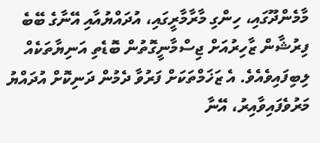މާމެންދޫގައި، ހިންގި މާރާމާރީގައި، އުދައްޔުއާއި އޭނާގެ ބޭބެ ފިރުޝާން ޒާހިރުއަށް ޖިސްމާނީގޮތުން ބޮޑެތި އަނިޔާތަކެއް ލިބިފައިވެއެވެ. އެ ޒަޚަމްތަކަށް ފަރުވާ ދެމުން ދަނިކޮށް އުދައްޔު މަރުވެފައިވާއިރު، އޭނާ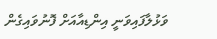ވަޅުލާފައިވަނީ އިންޑިއާއަށް ފޮނުވައިގެން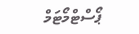ޕޯސްޓްމޯޓަމް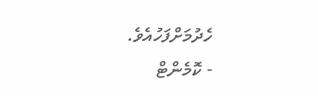ހެދުމަށްފަހުއެވެ.
- ކޮމެންޓް